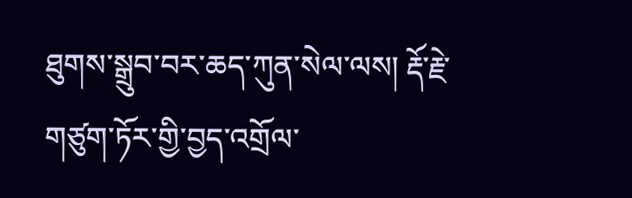ཐུགས་སྒྲུབ་བར་ཆད་ཀུན་སེལ་ལས། རྡོ་རྗེ་གཙུག་ཏོར་གྱི་བྱད་འགྲོལ་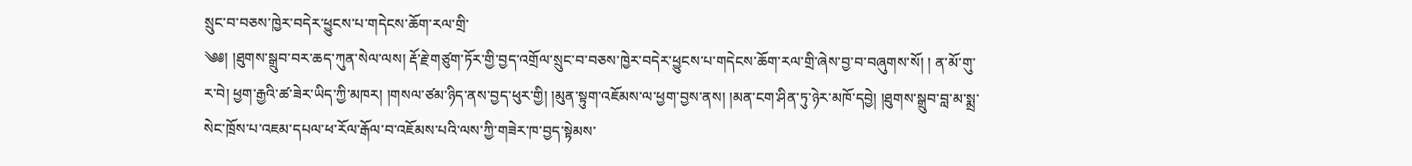སྲུང་བ་བཅས་ཁྱེར་བདེར་ཕྱུངས་པ་གདེངས་ཆོག་རལ་གྲི་
༄༅། །ཐུགས་སྒྲུབ་བར་ཆད་ཀུན་སེལ་ལས། རྡོ་རྗེ་གཙུག་ཏོར་གྱི་བྱད་འགྲོལ་སྲུང་བ་བཅས་ཁྱེར་བདེར་ཕྱུངས་པ་གདེངས་ཆོག་རལ་གྲི་ཞེས་བྱ་བ་བཞུགས་སོ། ། ན་མོ་གུ་ར་བེ། ཕྱག་རྒྱའི་ཚ་ཟེར་ཡིད་ཀྱི་མཁར། །གསལ་ཙམ་ཉིད་ནས་བྱད་ཕུར་གྱི། །མུན་སྟུག་འཇོམས་ལ་ཕྱག་བྱས་ནས། །མན་ངག་ཤིན་ཏུ་ཉེར་མཁོ་དབྱེ། །ཐུགས་སྒྲུབ་བླ་མ་སྨྲ་སེང་ཁྲོས་པ་འཇམ་དཔལ་ཕ་རོལ་རྒོལ་བ་འཇོམས་པའི་ལས་ཀྱི་གཟེར་ཁ་བྱད་སྟེམས་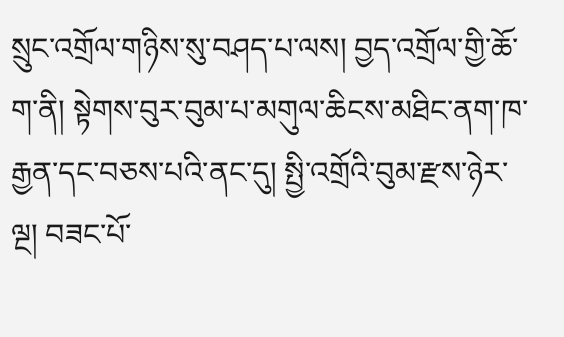སྲུང་འགྲོལ་གཉིས་སུ་བཤད་པ་ལས། བྱད་འགྲོལ་གྱི་ཆོ་ག་ནི། སྟེགས་བུར་བུམ་པ་མགུལ་ཆིངས་མཐིང་ནག་ཁ་རྒྱན་དང་བཅས་པའི་ནང་དུ། སྤྱི་འགྲོའི་བུམ་རྫས་ཉེར་ལྔ། བཟང་པོ་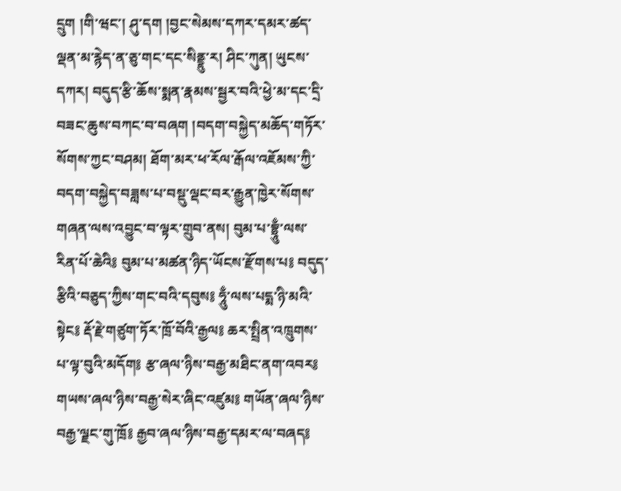དྲུག །གི་ཝང་། ཤུ་དག །བྱང་སེམས་དཀར་དམར་ཚད་ལྡན་མ་རྙེད་ན་ཅུ་གང་དང་སིནྡྷུ་ར། ཤིང་ཀུན། ཡུངས་དཀར། བདུད་རྩི་ཆོས་སྨན་རྣམས་སྦྱར་བའི་ཕྱེ་མ་དང་དྲི་བཟང་ཆུས་བཀང་བ་བཞག །བདག་བསྐྱེད་མཆོད་གཏོར་སོགས་ཀྱང་བཤམ། ཐོག་མར་ཕ་རོལ་རྒོལ་འཇོམས་ཀྱི་བདག་བསྐྱེད་བཟླས་པ་བསྡུ་ལྡང་བར་རྒྱུན་ཁྱེར་སོགས་གཞན་ལས་འབྱུང་བ་ལྟར་གྲུབ་ནས། བུམ་པ་བྷྲཱུྃ་ལས་རིན་པོ་ཆེའི༔ བུམ་པ་མཚན་ཉིད་ཡོངས་རྫོགས་པ༔ བདུད་རྩིའི་བཅུད་ཀྱིས་གང་བའི་དབུས༔ ཧཱུྃ་ལས་པདྨ་ཉི་མའི་སྟེང༔ རྡོ་རྗེ་གཙུག་ཏོར་ཁྲོ་བོའི་རྒྱལ༔ ཆར་སྤྲིན་འཁྲུགས་པ་ལྟ་བུའི་མདོག༔ རྩ་ཞལ་ཉིས་བརྒྱ་མཐིང་ནག་འབར༔ གཡས་ཞལ་ཉིས་བརྒྱ་སེར་ཞིང་འཛུམ༔ གཡོན་ཞལ་ཉིས་བརྒྱ་ལྗང་གུ་ཁྲོ༔ རྒྱབ་ཞལ་ཉིས་བརྒྱ་དམར་ལ་བཞད༔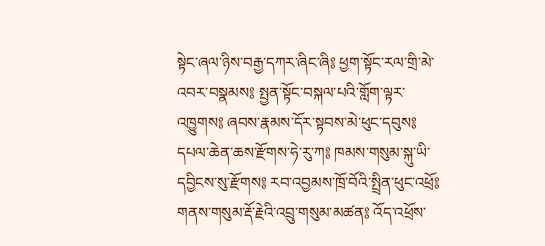སྟེང་ཞལ་ཉིས་བརྒྱ་དཀར་ཞིང་ཞི༔ ཕྱག་སྟོང་རལ་གྲི་མེ་འབར་བསྣམས༔ སྤྱན་སྟོང་བསྐལ་པའི་གློག་ལྟར་འཁྱུགས༔ ཞབས་རྣམས་དོར་སྟབས་མེ་ཕུང་དབུས༔ དཔལ་ཆེན་ཆས་རྫོགས་ཧེ་རུ་ཀ༔ ཁམས་གསུམ་སྐུ་ཡི་དབྱིངས་སུ་རྫོགས༔ རབ་འབྱམས་ཁྲོ་བོའི་སྤྲིན་ཕུང་འཕྲོ༔ གནས་གསུམ་རྡོ་རྗེའི་འབྲུ་གསུམ་མཚན༔ འོད་འཕྲོས་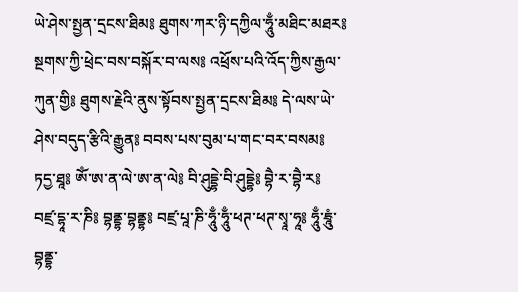ཡེ་ཤེས་སྤྱན་དྲངས་ཐིམ༔ ཐུགས་ཀར་ཉི་དཀྱིལ་ཧཱུྃ་མཐིང་མཐར༔ སྔགས་ཀྱི་ཕྲེང་བས་བསྐོར་བ་ལས༔ འཕྲོས་པའི་འོད་ཀྱིས་རྒྱལ་ཀུན་གྱི༔ ཐུགས་རྗེའི་ནུས་སྟོབས་སྤྱན་དྲངས་ཐིམ༔ དེ་ལས་ཡེ་ཤེས་བདུད་རྩིའི་རྒྱུན༔ བབས་པས་བུམ་པ་གང་བར་བསམ༔ ཏདྱ་ཐཱ༔ ཨོཾ་ཨ་ན་ལེ་ཨ་ན་ལེ༔ བི་ཤུདྡྷེ་བི་ཤུདྡྷེ༔ བྷཻ་ར་བྷཻ་ར༔ བཛྲ་དྷཱ་ར་ཎི༔ བྷནྡྷ་བྷནྡྷ༔ བཛྲ་པཱ་ཎི་ཧཱུྃ་ཧཱུྃ་ཕཊ་ཕཊ་སྭཱ་ཧཱ༔ ཧཱུྃ་དྲཱུཾ་བྷནྡྷ་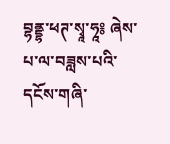བྷནྡྷ་ཕཊ་སྭཱ་ཧཱ༔ ཞེས་པ་ལ་བཟླས་པའི་དངོས་གཞི་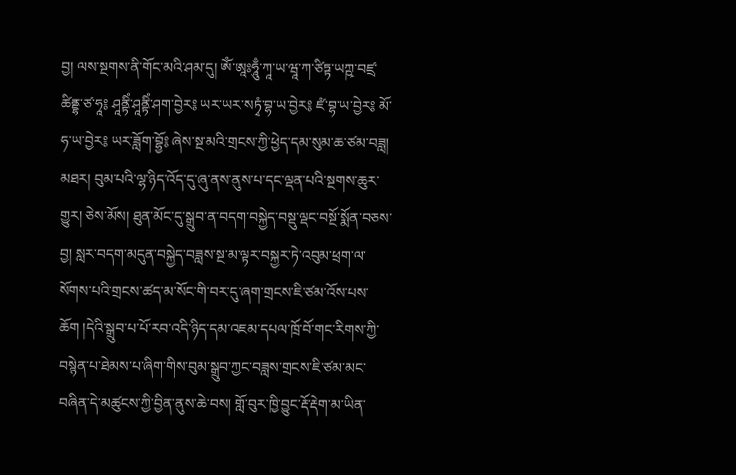བྱ། ལས་སྔགས་ནི་གོང་མའི་ཤམ་དུ། ཨོཾ་ཨཱཿཧཱུྃ་ཀཱ་ཡ་ཝཱ་ཀ་ཙིཏྟ་ཡཀྵ་བཛྲ་ཚིནྡྷ་ཙ་ཧཱ༔ ཤཱནྟིཾ་ཤཱནྟིཾ་ཤག་བྱེར༔ ཡར་ཡར་སཏྭཾ་བྷ་ཡ་བྱེར༔ ཛཾ་བྷ་ཡ་བྱེར༔ མོ་ཧ་ཡ་བྱེར༔ ཡར་ཟློག་བྷྱོ༔ ཞེས་སྔ་མའི་གྲངས་ཀྱི་ཕྱེད་དམ་སུམ་ཆ་ཙམ་བཟླ། མཐར། བུམ་པའི་ལྷ་ཉིད་འོད་དུ་ཞུ་ནས་ནུས་པ་དང་ལྡན་པའི་སྔགས་ཆུར་གྱུར། ཅེས་མོས། ཐུན་མོང་དུ་སྒྲུབ་ན་བདག་བསྐྱེད་བསྡུ་ལྡང་བསྔོ་སྨོན་བཅས་བྱ། སླར་བདག་མདུན་བསྐྱེད་བཟླས་སྔ་མ་ལྟར་བསྐྱར་ཏེ་འབུམ་ཕྲག་ལ་སོགས་པའི་གྲངས་ཚད་མ་སོང་གི་བར་དུ་ཞག་གྲངས་ཇི་ཙམ་འོས་པས་ཆོག །དེའི་སྒྲུབ་པ་པོ་རབ་འདི་ཉིད་དམ་འཇམ་དཔལ་ཁྲོ་བོ་གང་རིགས་ཀྱི་བསྙེན་པ་ཐེམས་པ་ཞིག་གིས་བུམ་སྒྲུབ་ཀྱང་བཟླས་གྲངས་ཇི་ཙམ་མང་བཞིན་དེ་མཚུངས་ཀྱི་བྱིན་ནུས་ཆེ་བས། གློ་བུར་ཁྱི་བྱུང་རྡོ་རྡེག་མ་ཡིན་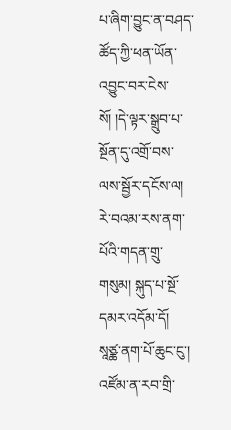པ་ཞིག་བྱུང་ན་བཤད་ཚོད་ཀྱི་ཕན་ཡོན་འབྱུང་བར་ངེས་སོ། །དེ་ལྟར་སྒྲུབ་པ་སྔོན་དུ་འགྲོ་བས་ལས་སྦྱོར་དངོས་ལ། རེ་བའམ་རས་ནག་པོའི་གདན་གྲུ་གསུམ། སྐུད་པ་སྔོ་དམར་འདོམ་དོ། སཱཙྪ་ནག་པོ་ཆུང་ངུ་། འཛོམ་ན་རབ་གྲི་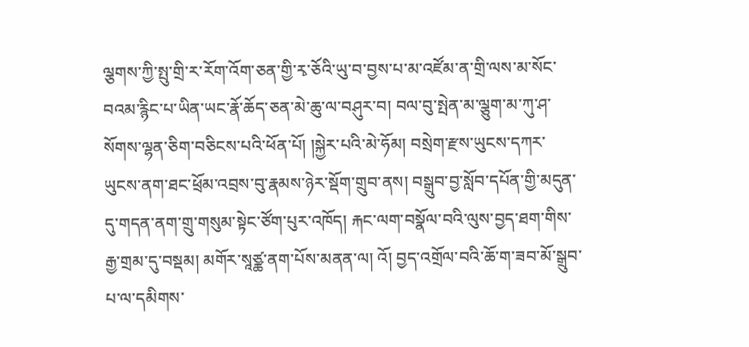ལྕགས་ཀྱི་སྤུ་གྲི་ར་རོག་འོག་ཅན་གྱི་རྭ་ཅོའི་ཡུ་བ་བྱས་པ་མ་འཛོམ་ན་གྲི་ལས་མ་སོང་བའམ་རྙིང་པ་ཡིན་ཡང་རྣོ་ཆོད་ཅན་མེ་ཆུ་ལ་བཤུར་བ། བལ་བུ་སྤེན་མ་ལྕུག་མ་ཀུ་ཤ་སོགས་ལྷན་ཅིག་བཅིངས་པའི་ཕོན་པོ། །སྐྱེར་པའི་མེ་ཧོམ། བསྲེག་རྫས་ཡུངས་དཀར་ཡུངས་ནག་ཐང་ཕྲོམ་འབྲས་བུ་རྣམས་ཉེར་སྡོག་གྲུབ་ནས། བསྒྲུབ་བྱ་སློབ་དཔོན་གྱི་མདུན་དུ་གདན་ནག་གྲུ་གསུམ་སྟེང་ཙོག་པུར་འཁོད། རྐང་ལག་བསྣོལ་བའི་ལུས་བྱད་ཐག་གིས་རྒྱ་གྲམ་དུ་བསྡམ། མགོར་སཱཙྪ་ནག་པོས་མནན་ལ། འོ། བྱད་འགྲོལ་བའི་ཆོ་ག་ཟབ་མོ་སྒྲུབ་པ་ལ་དམིགས་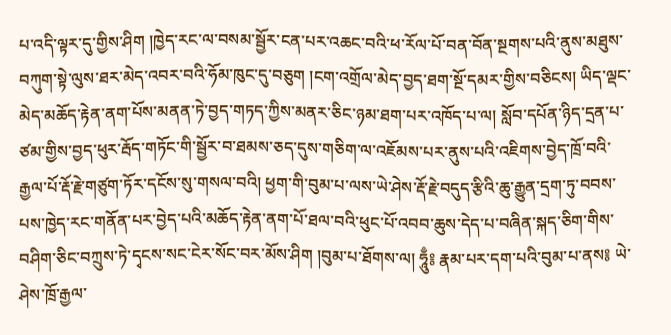པ་འདི་ལྟར་དུ་གྱིས་ཤིག །ཁྱེད་རང་ལ་བསམ་སྦྱོར་ངན་པར་འཆང་བའི་ཕ་རོལ་པོ་བན་བོན་སྔགས་པའི་ནུས་མཐུས་བཀུག་སྟེ་ལུས་ཐར་མེད་འབར་བའི་ཧོམ་ཁུང་དུ་བཅུག །ངག་འགྲོལ་མེད་བྱད་ཐག་སྔོ་དམར་གྱིས་བཅིངས། ཡིད་ལྡང་མེད་མཆོད་རྟེན་ནག་པོས་མནན་ཏེ་བྱད་གཏད་ཀྱིས་མནར་ཅིང་ཉམ་ཐག་པར་འཁོད་པ་ལ། སློབ་དཔོན་ཉིད་དྲན་པ་ཙམ་གྱིས་བྱད་ཕུར་རྦོད་གཏོང་གི་སྦྱོར་བ་ཐམས་ཅད་དུས་གཅིག་ལ་འཇོམས་པར་ནུས་པའི་འཇིགས་བྱེད་ཁྲོ་བའི་རྒྱལ་པོ་རྡོ་རྗེ་གཙུག་ཏོར་དངོས་སུ་གསལ་བའི། ཕྱག་གི་བུམ་པ་ལས་ཡེ་ཤེས་རྡོ་རྗེ་བདུད་རྩིའི་ཆུ་རྒྱུན་དྲག་ཏུ་བབས་པས་ཁྱེད་རང་གནོན་པར་བྱེད་པའི་མཆོད་རྟེན་ནག་པོ་ཐལ་བའི་ཕུང་པོ་འབབ་ཆུས་དེད་པ་བཞིན་སྐད་ཅིག་གིས་བཤིག་ཅིང་བཀྲུས་ཏེ་དྭངས་སང་ངེར་སོང་བར་མོས་ཤིག །བུམ་པ་ཐོགས་ལ། ཧཱུྃ༔ རྣམ་པར་དག་པའི་བུམ་པ་ནས༔ ཡེ་ཤེས་ཁྲོ་རྒྱལ་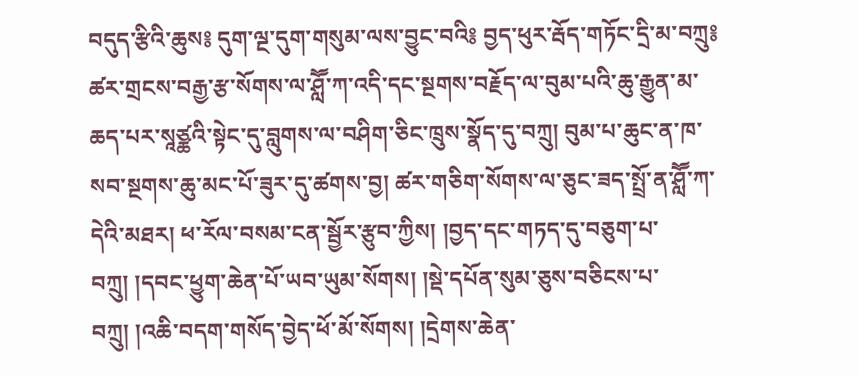བདུད་རྩིའི་ཆུས༔ དུག་ལྔ་དུག་གསུམ་ལས་བྱུང་བའི༔ བྱད་ཕུར་རྦོད་གཏོང་དྲི་མ་བཀྲུ༔ ཚར་གྲངས་བརྒྱ་རྩ་སོགས་ལ་ཤླཽ་ཀ་འདི་དང་སྔགས་བརྗོད་ལ་བུམ་པའི་ཆུ་རྒྱུན་མ་ཆད་པར་སཱཙྪའི་སྟེང་དུ་བླུགས་ལ་བཤིག་ཅིང་ཁྲུས་སྣོད་དུ་བཀྲུ། བུམ་པ་ཆུང་ན་ཁ་སབ་སྔགས་ཆུ་མང་པོ་ཟུར་དུ་ཚགས་བྱ། ཚར་གཅིག་སོགས་ལ་ཅུང་ཟད་སྤྲོ་ན་ཤླཽ་ཀ་དེའི་མཐར། ཕ་རོལ་བསམ་ངན་སྦྱོར་རྩུབ་ཀྱིས། །བྱད་དང་གཏད་དུ་བཅུག་པ་བཀྲུ། །དབང་ཕྱུག་ཆེན་པོ་ཡབ་ཡུམ་སོགས། །སྡེ་དཔོན་སུམ་ཅུས་བཅིངས་པ་བཀྲུ། །འཆི་བདག་གསོད་བྱེད་ཕོ་མོ་སོགས། །དྲེགས་ཆེན་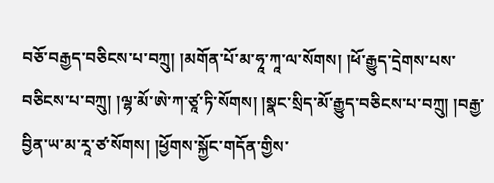བཅོ་བརྒྱད་བཅིངས་པ་བཀྲུ། །མགོན་པོ་མ་ཧཱ་ཀཱ་ལ་སོགས། །ཕོ་རྒྱུད་དྲེགས་པས་བཅིངས་པ་བཀྲུ། །ལྷ་མོ་ཨེ་ཀ་ཙཱ་ཏི་སོགས། །སྣང་སྲིད་མོ་རྒྱུད་བཅིངས་པ་བཀྲུ། །བརྒྱ་བྱིན་ཡ་མ་རཱ་ཙ་སོགས། །ཕྱོགས་སྐྱོང་གདོན་གྱིས་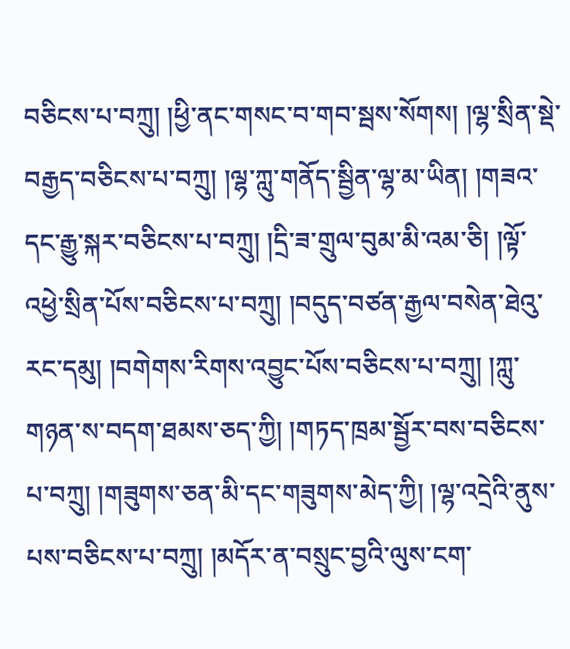བཅིངས་པ་བཀྲུ། །ཕྱི་ནང་གསང་བ་གབ་སྦས་སོགས། །ལྷ་སྲིན་སྡེ་བརྒྱད་བཅིངས་པ་བཀྲུ། །ལྷ་ཀླུ་གནོད་སྦྱིན་ལྷ་མ་ཡིན། །གཟའ་དང་རྒྱུ་སྐར་བཅིངས་པ་བཀྲུ། །དྲི་ཟ་གྲུལ་བུམ་མི་འམ་ཅི། །ལྟོ་འཕྱེ་སྲིན་པོས་བཅིངས་པ་བཀྲུ། །བདུད་བཙན་རྒྱལ་བསེན་ཐེའུ་རང་དམུ། །བགེགས་རིགས་འབྱུང་པོས་བཅིངས་པ་བཀྲུ། །ཀླུ་གཉན་ས་བདག་ཐམས་ཅད་ཀྱི། །གཏད་ཁྲམ་སྦྱོར་བས་བཅིངས་པ་བཀྲུ། །གཟུགས་ཅན་མི་དང་གཟུགས་མེད་ཀྱི། །ལྷ་འདྲེའི་ནུས་པས་བཅིངས་པ་བཀྲུ། །མདོར་ན་བསྲུང་བྱའི་ལུས་ངག་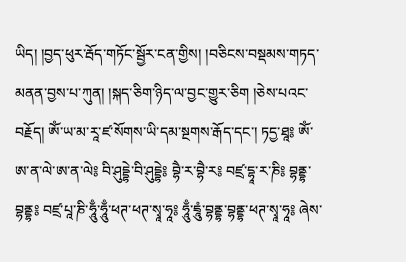ཡིད། །བྱད་ཕུར་རྦོད་གཏོང་སྦྱོར་ངན་གྱིས། །བཅིངས་བསྡམས་གཏད་མནན་བྱས་པ་ཀུན། །སྐད་ཅིག་ཉིད་ལ་བྱང་གྱུར་ཅིག །ཅེས་པའང་བརྗོད། ཨོཾ་ཡ་མ་རཱ་ཛ་སོགས་ཡི་དམ་སྔགས་རྒོད་དང་། ཏདྱ་ཐཱ༔ ཨོཾ་ཨ་ན་ལེ་ཨ་ན་ལེ༔ བི་ཤུདྡྷེ་བི་ཤུདྡྷེ༔ བྷཻ་ར་བྷཻ་ར༔ བཛྲ་དྷཱ་ར་ཎི༔ བྷནྡྷ་བྷནྡྷ༔ བཛྲ་པཱ་ཎི་ཧཱུྃ་ཧཱུྃ་ཕཊ་ཕཊ་སྭཱ་ཧཱ༔ ཧཱུྃ་དྲཱུཾ་བྷནྡྷ་བྷནྡྷ་ཕཊ་སྭཱ་ཧཱ༔ ཞེས་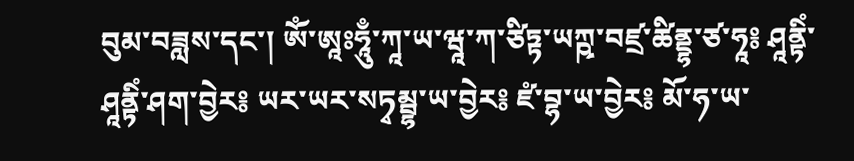བུམ་བཟླས་དང་། ཨོཾ་ཨཱཿཧཱུྃ་ཀཱ་ཡ་ཝཱ་ཀ་ཙིཏྟ་ཡཀྵ་བཛྲ་ཚིནྡྷ་ཙ་ཧཱ༔ ཤཱནྟིཾ་ཤཱནྟིཾ་ཤག་བྱེར༔ ཡར་ཡར་སཏྭམྦྷ་ཡ་བྱེར༔ ཛཾ་བྷ་ཡ་བྱེར༔ མོ་ཧ་ཡ་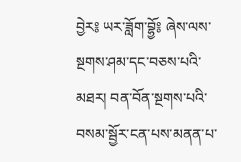བྱེར༔ ཡར་ཟློག་བྷྱོ༔ ཞེས་ལས་སྔགས་ཤམ་དང་བཅས་པའི་མཐར། བན་བོན་སྔགས་པའི་བསམ་སྦྱོར་ངན་པས་མནན་པ་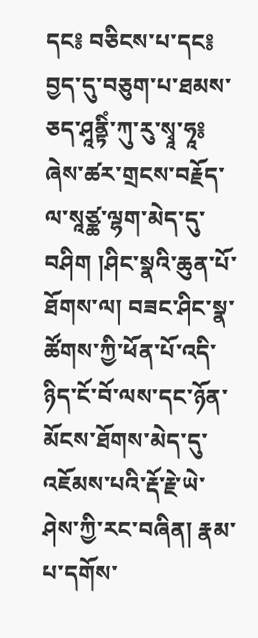དང༔ བཅིངས་པ་དང༔ བྱད་དུ་བཅུག་པ་ཐམས་ཅད་ཤཱནྟིཾ་ཀུ་རུ་སྭཱ་ཧཱ༔ ཞེས་ཚར་གྲངས་བརྗོད་ལ་སཱཙྪ་ལྷག་མེད་དུ་བཤིག །ཤིང་སྣའི་ཆུན་པོ་ཐོགས་ལ། བཟང་ཤིང་སྣ་ཚོགས་ཀྱི་ཕོན་པོ་འདི་ཉིད་ངོ་བོ་ལས་དང་ཉོན་མོངས་ཐོགས་མེད་དུ་འཇོམས་པའི་རྡོ་རྗེ་ཡེ་ཤེས་ཀྱི་རང་བཞིན། རྣམ་པ་དགོས་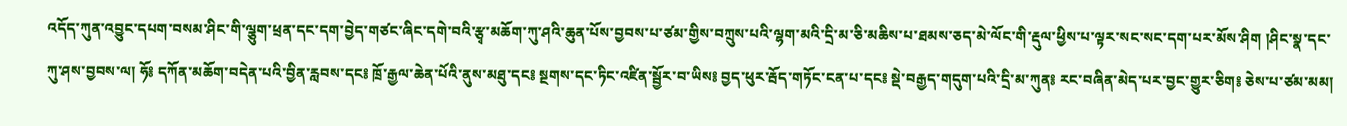འདོད་ཀུན་འབྱུང་དཔག་བསམ་ཤིང་གི་ལྕུག་ཕྲན་དང་དག་བྱེད་གཙང་ཞིང་དགེ་བའི་རྩྭ་མཆོག་ཀུ་ཤའི་ཆུན་པོས་བྱབས་པ་ཙམ་གྱིས་བཀྲུས་པའི་ལྷག་མའི་དྲི་མ་ཅི་མཆིས་པ་ཐམས་ཅད་མེ་ལོང་གི་རྡུལ་ཕྱིས་པ་ལྟར་སང་སང་དག་པར་མོས་ཤིག །ཤིང་སྣ་དང་ཀུ་ཤས་བྱབས་ལ། ཧོ༔ དཀོན་མཆོག་བདེན་པའི་བྱིན་རླབས་དང༔ ཁྲོ་རྒྱལ་ཆེན་པོའི་ནུས་མཐུ་དང༔ སྔགས་དང་ཏིང་འཛིན་སྦྱོར་བ་ཡིས༔ བྱད་ཕུར་རྦོད་གཏོང་ངན་པ་དང༔ སྡེ་བརྒྱད་གདུག་པའི་དྲི་མ་ཀུན༔ རང་བཞིན་མེད་པར་བྱང་གྱུར་ཅིག༔ ཅེས་པ་ཙམ་མམ།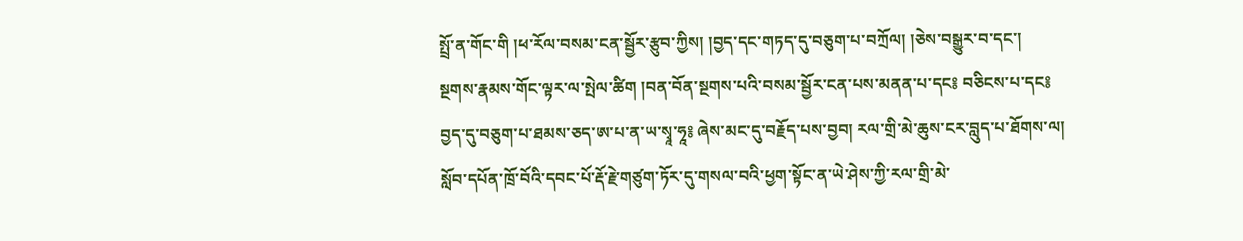སྤྲོ་ན་གོང་གི །ཕ་རོལ་བསམ་ངན་སྦྱོར་རྩུབ་ཀྱིས། །བྱད་དང་གཏད་དུ་བཅུག་པ་བཀྲོལ། །ཅེས་བསྒྱུར་བ་དང་། སྔགས་རྣམས་གོང་ལྟར་ལ་སྤེལ་ཚིག །བན་བོན་སྔགས་པའི་བསམ་སྦྱོར་ངན་པས་མནན་པ་དང༔ བཅིངས་པ་དང༔ བྱད་དུ་བཅུག་པ་ཐམས་ཅད་ཨ་པ་ན་ཡ་སྭཱ་ཧཱ༔ ཞེས་མང་དུ་བརྗོད་པས་བྱབ། རལ་གྲི་མེ་ཆུས་ངར་བླུད་པ་ཐོགས་ལ། སློབ་དཔོན་ཁྲོ་བོའི་དབང་པོ་རྡོ་རྗེ་གཙུག་ཏོར་དུ་གསལ་བའི་ཕྱག་སྟོང་ན་ཡེ་ཤེས་ཀྱི་རལ་གྲི་མེ་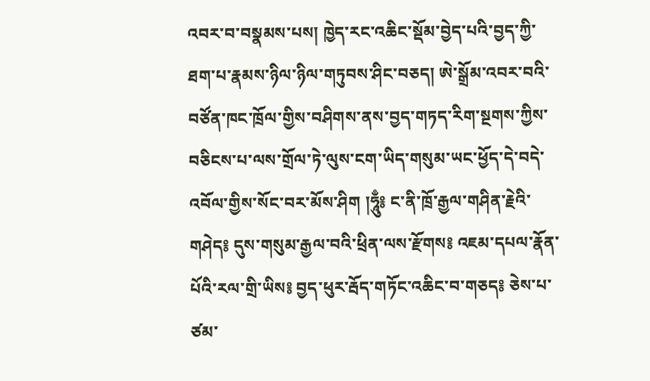འབར་བ་བསྣམས་པས། ཁྱེད་རང་འཆིང་སྡོམ་བྱེད་པའི་བྱད་ཀྱི་ཐག་པ་རྣམས་ཉིལ་ཉིལ་གཏུབས་ཤིང་བཅད། ཨེ་སྒྲོམ་འབར་བའི་བཙོན་ཁང་ཁྲོལ་གྱིས་བཤིགས་ནས་བྱད་གཏད་རིག་སྔགས་ཀྱིས་བཅིངས་པ་ལས་གྲོལ་ཏེ་ལུས་ངག་ཡིད་གསུམ་ཡང་ཕྱོད་དེ་བདེ་འབོལ་གྱིས་སོང་བར་མོས་ཤིག །ཧཱུྃ༔ ང་ནི་ཁྲོ་རྒྱལ་གཤིན་རྗེའི་གཤེད༔ དུས་གསུམ་རྒྱལ་བའི་ཕྲིན་ལས་རྫོགས༔ འཇམ་དཔལ་རྣོན་པོའི་རལ་གྲི་ཡིས༔ བྱད་ཕུར་རྦོད་གཏོང་འཆིང་བ་གཅད༔ ཅེས་པ་ཙམ་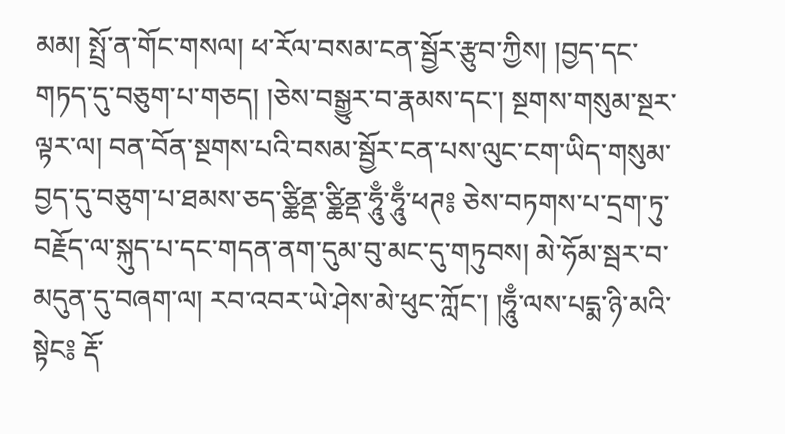མམ། སྤྲོ་ན་གོང་གསལ། ཕ་རོལ་བསམ་ངན་སྦྱོར་རྩུབ་ཀྱིས། །བྱད་དང་གཏད་དུ་བཅུག་པ་གཅད། །ཅེས་བསྒྱུར་བ་རྣམས་དང་། སྔགས་གསུམ་སྔར་ལྟར་ལ། བན་བོན་སྔགས་པའི་བསམ་སྦྱོར་ངན་པས་ལུང་ངག་ཡིད་གསུམ་བྱད་དུ་བཅུག་པ་ཐམས་ཅད་ཙྪིནྡ་ཙྪིནྡ་ཧཱུྃ་ཧཱུྃ་ཕཊ༔ ཅེས་བཏགས་པ་དྲག་ཏུ་བརྗོད་ལ་སྐུད་པ་དང་གདན་ནག་དུམ་བུ་མང་དུ་གཏུབས། མེ་ཧོམ་སྦར་བ་མདུན་དུ་བཞག་ལ། རབ་འབར་ཡེ་ཤེས་མེ་ཕུང་ཀློང་། །ཧཱུྃ་ལས་པདྨ་ཉི་མའི་སྟེང༔ རྡོ་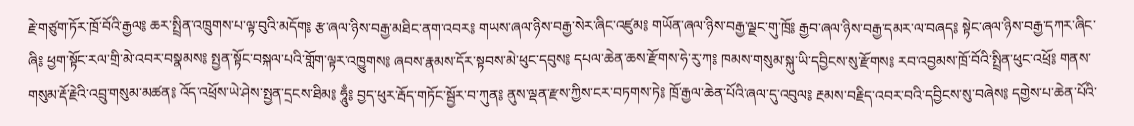རྗེ་གཙུག་ཏོར་ཁྲོ་བོའི་རྒྱལ༔ ཆར་སྤྲིན་འཁྲུགས་པ་ལྟ་བུའི་མདོག༔ རྩ་ཞལ་ཉིས་བརྒྱ་མཐིང་ནག་འབར༔ གཡས་ཞལ་ཉིས་བརྒྱ་སེར་ཞིང་འཛུམ༔ གཡོན་ཞལ་ཉིས་བརྒྱ་ལྗང་གུ་ཁྲོ༔ རྒྱབ་ཞལ་ཉིས་བརྒྱ་དམར་ལ་བཞད༔ སྟེང་ཞལ་ཉིས་བརྒྱ་དཀར་ཞིང་ཞི༔ ཕྱག་སྟོང་རལ་གྲི་མེ་འབར་བསྣམས༔ སྤྱན་སྟོང་བསྐལ་པའི་གློག་ལྟར་འཁྱུགས༔ ཞབས་རྣམས་དོར་སྟབས་མེ་ཕུང་དབུས༔ དཔལ་ཆེན་ཆས་རྫོགས་ཧེ་རུ་ཀ༔ ཁམས་གསུམ་སྐུ་ཡི་དབྱིངས་སུ་རྫོགས༔ རབ་འབྱམས་ཁྲོ་བོའི་སྤྲིན་ཕུང་འཕྲོ༔ གནས་གསུམ་རྡོ་རྗེའི་འབྲུ་གསུམ་མཚན༔ འོད་འཕྲོས་ཡེ་ཤེས་སྤྱན་དྲངས་ཐིམ༔ ཧཱུྃ༔ བྱད་ཕུར་རྦོད་གཏོང་སྦྱོར་བ་ཀུན༔ ནུས་ལྡན་རྫས་ཀྱིས་ངར་བཏགས་ཏེ༔ ཁྲོ་རྒྱལ་ཆེན་པོའི་ཞལ་དུ་འབུལ༔ རྔམས་བརྗིད་འབར་བའི་དབྱིངས་སུ་བཞེས༔ དགྱེས་པ་ཆེན་པོའི་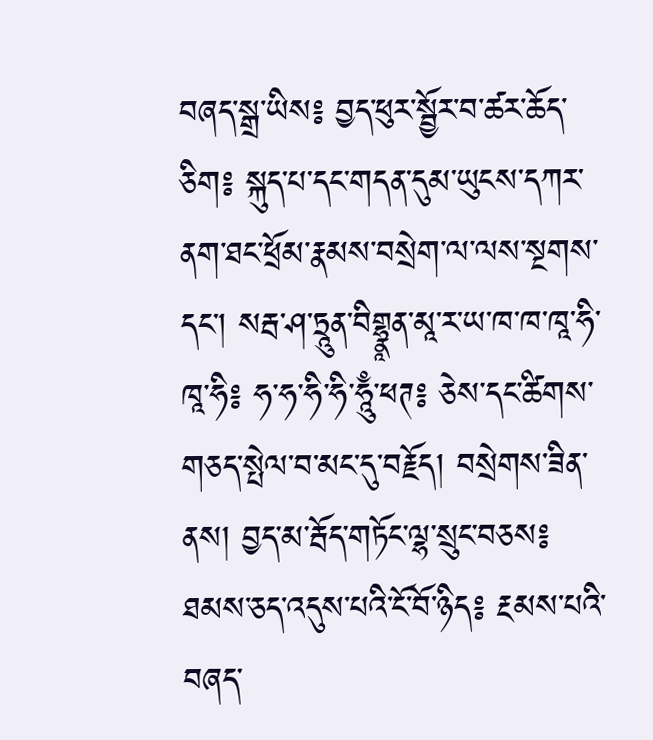བཞད་སྒྲ་ཡིས༔ བྱད་ཕུར་སྦྱོར་བ་ཚར་ཆོད་ཅིག༔ སྐུད་པ་དང་གདན་དུམ་ཡུངས་དཀར་ནག་ཐང་ཕྲོམ་རྣམས་བསྲེག་ལ་ལས་སྔགས་དང་། སརྦ་ཤ་ཏྲཱུན་བིགྷྣཱན་མཱ་ར་ཡ་ཁ་ཁ་ཁཱ་ཧི་ཁཱ་ཧི༔ ཧ་ཧ་ཧི་ཧི་ཧཱུྃ་ཕཊ༔ ཅེས་དང་ཚིགས་གཅད་སྤེལ་བ་མང་དུ་བརྗོད། བསྲེགས་ཟིན་ནས། བྱད་མ་རྦོད་གཏོང་ལྷ་སྲུང་བཅས༔ ཐམས་ཅད་འདུས་པའི་ངོ་བོ་ཉིད༔ རྔམས་པའི་བཞད་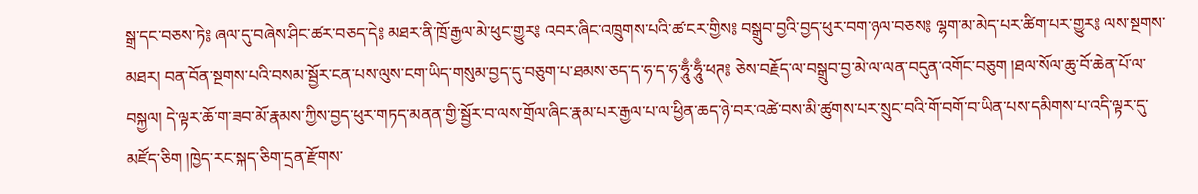སྒྲ་དང་བཅས་ཏེ༔ ཞལ་དུ་བཞེས་ཤིང་ཚར་བཅད་དེ༔ མཐར་ནི་ཁྲོ་རྒྱལ་མེ་ཕུང་གྱུར༔ འབར་ཞིང་འཁྲུགས་པའི་ཚ་ངར་གྱིས༔ བསྒྲུབ་བྱའི་བྱད་ཕུར་བག་ཉལ་བཅས༔ ལྷག་མ་མེད་པར་ཚིག་པར་གྱུར༔ ལས་སྔགས་མཐར། བན་བོན་སྔགས་པའི་བསམ་སྦྱོར་ངན་པས་ལུས་ངག་ཡིད་གསུམ་བྱད་དུ་བཅུག་པ་ཐམས་ཅད་ད་ཧ་ད་ཧ་ཧཱུྃ་ཧཱུྃ་ཕཊ༔ ཅེས་བརྗོད་ལ་བསྒྲུབ་བྱ་མེ་ལ་ལན་བདུན་འགོང་བཅུག །ཐལ་སོལ་ཆུ་བོ་ཆེན་པོ་ལ་བསྐྱལ། དེ་ལྟར་ཆོ་ག་ཟབ་མོ་རྣམས་ཀྱིས་བྱད་ཕུར་གཏད་མནན་གྱི་སྦྱོར་བ་ལས་གྲོལ་ཞིང་རྣམ་པར་རྒྱལ་པ་ལ་ཕྱིན་ཆད་ཉེ་བར་འཚེ་བས་མི་ཚུགས་པར་སྲུང་བའི་གོ་བགོ་བ་ཡིན་པས་དམིགས་པ་འདི་ལྟར་དུ་མཛོད་ཅིག །ཁྱེད་རང་སྐད་ཅིག་དྲན་རྫོགས་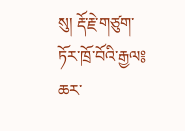སུ། རྡོ་རྗེ་གཙུག་ཏོར་ཁྲོ་བོའི་རྒྱལ༔ ཆར་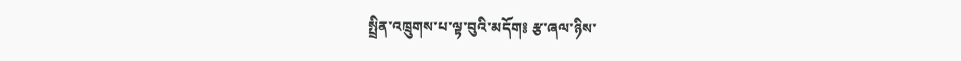སྤྲིན་འཁྲུགས་པ་ལྟ་བུའི་མདོག༔ རྩ་ཞལ་ཉིས་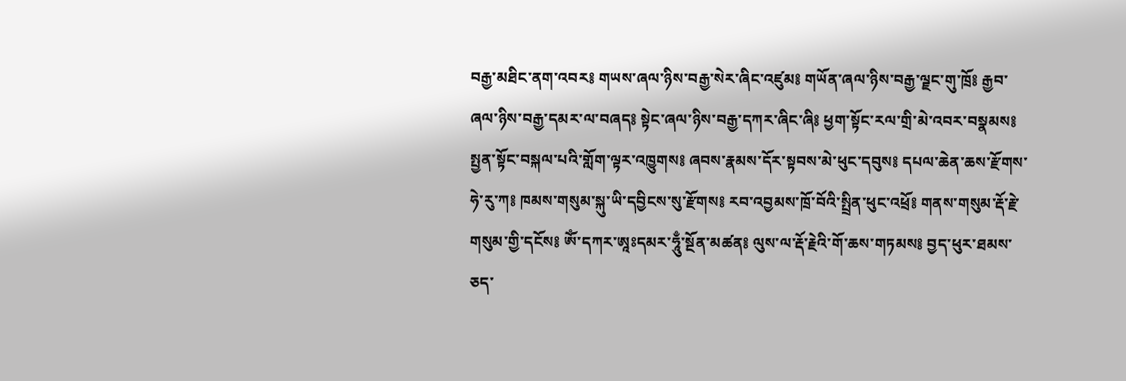བརྒྱ་མཐིང་ནག་འབར༔ གཡས་ཞལ་ཉིས་བརྒྱ་སེར་ཞིང་འཛུམ༔ གཡོན་ཞལ་ཉིས་བརྒྱ་ལྗང་གུ་ཁྲོ༔ རྒྱབ་ཞལ་ཉིས་བརྒྱ་དམར་ལ་བཞད༔ སྟེང་ཞལ་ཉིས་བརྒྱ་དཀར་ཞིང་ཞི༔ ཕྱག་སྟོང་རལ་གྲི་མེ་འབར་བསྣམས༔ སྤྱན་སྟོང་བསྐལ་པའི་གློག་ལྟར་འཁྱུགས༔ ཞབས་རྣམས་དོར་སྟབས་མེ་ཕུང་དབུས༔ དཔལ་ཆེན་ཆས་རྫོགས་ཧེ་རུ་ཀ༔ ཁམས་གསུམ་སྐུ་ཡི་དབྱིངས་སུ་རྫོགས༔ རབ་འབྱམས་ཁྲོ་བོའི་སྤྲིན་ཕུང་འཕྲོ༔ གནས་གསུམ་རྡོ་རྗེ་གསུམ་གྱི་དངོས༔ ཨོཾ་དཀར་ཨཱཿདམར་ཧཱུྃ་སྔོན་མཚན༔ ལུས་ལ་རྡོ་རྗེའི་གོ་ཆས་གཏམས༔ བྱད་ཕུར་ཐམས་ཅད་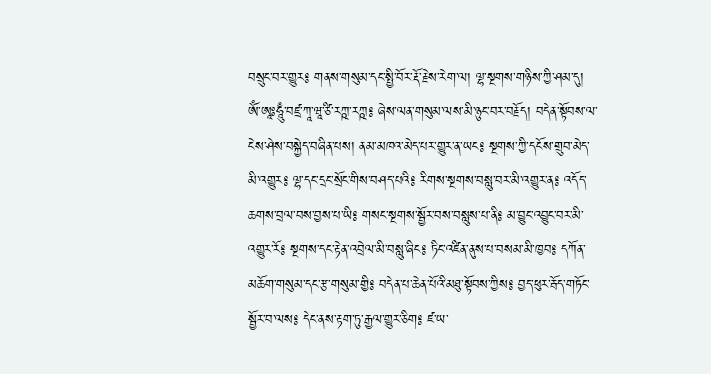བསྲུང་བར་གྱུར༔ གནས་གསུམ་དང་སྤྱི་བོར་རྡོ་རྗེས་རེག་ལ། ལྷ་སྔགས་གཉིས་ཀྱི་ཤམ་དུ། ཨོཾ་ཨཱཿཧཱུྃ་བཛྲ་ཀཱ་ཝཱ་ཙི་རཀྵ་རཀྵ༔ ཞེས་ལན་གསུམ་ལས་མི་ཉུང་བར་བརྗོད། བདེན་སྟོབས་ལ་ངེས་ཤེས་བསྐྱེད་བཞིན་པས། ནམ་མཁའ་མེད་པར་གྱུར་ན་ཡང༔ སྔགས་ཀྱི་དངོས་གྲུབ་མེད་མི་འགྱུར༔ ལྷ་དང་དྲང་སྲོང་གིས་བཤད་པའི༔ རིགས་སྔགས་བསླུ་བར་མི་འགྱུར་ན༔ འདོད་ཆགས་བྲལ་བས་བྱས་པ་ཡི༔ གསང་སྔགས་སྦྱོར་བས་བསླུས་པ་ནི༔ མ་བྱུང་འབྱུང་བར་མི་འགྱུར་རོ༔ སྔགས་དང་རྟེན་འབྲེལ་མི་བསླུ་ཞིང༔ ཏིང་འཛིན་ནུས་པ་བསམ་མི་ཁྱབ༔ དཀོན་མཆོག་གསུམ་དང་རྩ་གསུམ་གྱི༔ བདེན་པ་ཆེན་པོའི་མཐུ་སྟོབས་ཀྱིས༔ བྱད་ཕུར་རྦོད་གཏོང་སྦྱོར་བ་ལས༔ དེང་ནས་རྟག་ཏུ་རྒྱལ་གྱུར་ཅིག༔ ཛ་ཡ་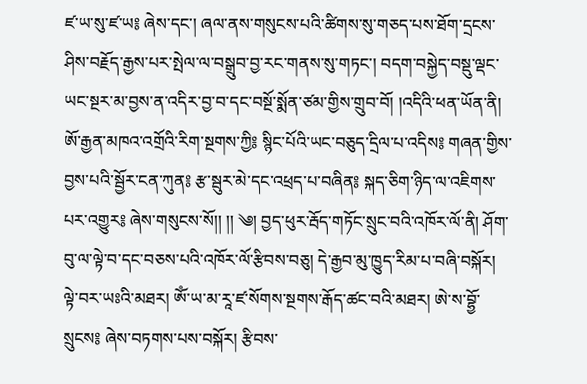ཛ་ཡ་སུ་ཛ་ཡ༔ ཞེས་དང་། ཞལ་ནས་གསུངས་པའི་ཚིགས་སུ་གཅད་པས་ཐོག་དྲངས་ཤིས་བརྗོད་རྒྱས་པར་སྤེལ་ལ་བསྒྲུབ་བྱ་རང་གནས་སུ་གཏང་། བདག་བསྐྱེད་བསྡུ་ལྡང་ཡང་སྔར་མ་བྱས་ན་འདིར་བྱ་བ་དང་བསྔོ་སྨོན་ཙམ་གྱིས་གྲུབ་བོ། །འདིའི་ཕན་ཡོན་ནི། ཨོ་རྒྱན་མཁའ་འགྲོའི་རིག་སྔགས་ཀྱི༔ སྙིང་པོའི་ཡང་བཅུད་དྲིལ་པ་འདིས༔ གཞན་གྱིས་བྱས་པའི་སྦྱོར་ངན་ཀུན༔ རྩ་སྦུར་མེ་དང་འཕྲད་པ་བཞིན༔ སྐད་ཅིག་ཉིད་ལ་འཇིགས་པར་འགྱུར༔ ཞེས་གསུངས་སོ།། །། ༄། བྱད་ཕུར་རྦོད་གཏོང་སྲུང་བའི་འཁོར་ལོ་ནི། ཤོག་བུ་ལ་ལྟེ་བ་དང་བཅས་པའི་འཁོར་ལོ་རྩིབས་བཅུ། དེ་རྒྱབ་མུ་ཁྱུད་རིམ་པ་བཞི་བསྐོར། ལྟེ་བར་ཡཿའི་མཐར། ཨོཾ་ཡ་མ་རཱ་ཛ་སོགས་སྔགས་རྒོད་ཚང་བའི་མཐར། ཨེ་ས་བྷྱོ་སྲུངས༔ ཞེས་བཏགས་པས་བསྐོར། རྩིབས་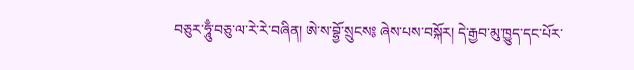བཅུར་ཧཱུྃ་བཅུ་ལ་རེ་རེ་བཞིན། ཨེ་ས་བྷྱོ་སྲུངས༔ ཞེས་པས་བསྐོར། དེ་རྒྱབ་མུ་ཁྱུད་དང་པོར་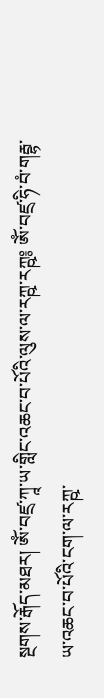སྔགས་རྒོད་མཐར། ཨོཾ་བཛྲ་ཀཱ་ཡ་གླིང་འཆང་བ་པོའི་ལུས་ལ་རཀྵ་རཀྵ༔ ཨོཾ་བཛྲ་ཧི་བཾ་གརྦྷ་ཡ་འཆང་བ་པོའི་ངག་ལ་རཀྵ་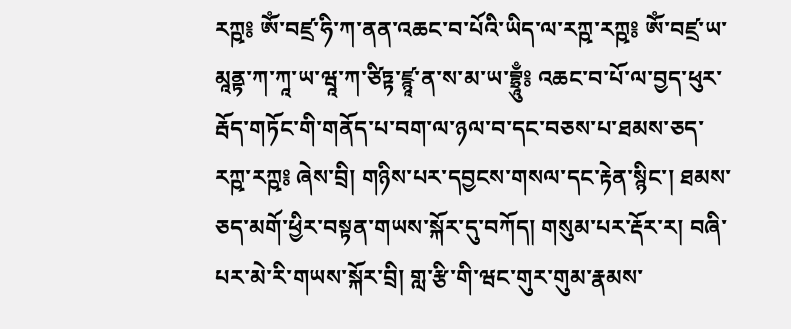རཀྵ༔ ཨོཾ་བཛྲ་ཧི་ཀ་ནན་འཆང་བ་པོའི་ཡིད་ལ་རཀྵ་རཀྵ༔ ཨོཾ་བཛྲ་ཡ་མཱནྟ་ཀ་ཀཱ་ཡ་ཝཱ་ཀ་ཙིཏྟ་ཛྙཱ་ན་ས་མ་ཡ་བྷྲཱུྃ༔ འཆང་བ་པོ་ལ་བྱད་ཕུར་རྦོད་གཏོང་གི་གནོད་པ་བག་ལ་ཉལ་བ་དང་བཅས་པ་ཐམས་ཅད་རཀྵ་རཀྵ༔ ཞེས་བྲི། གཉིས་པར་དབྱངས་གསལ་དང་རྟེན་སྙིང་། ཐམས་ཅད་མགོ་ཕྱིར་བསྟན་གཡས་སྐོར་དུ་བཀོད། གསུམ་པར་རྡོར་ར། བཞི་པར་མེ་རི་གཡས་སྐོར་བྲི། གླ་རྩི་གི་ཝང་གུར་གུམ་རྣམས་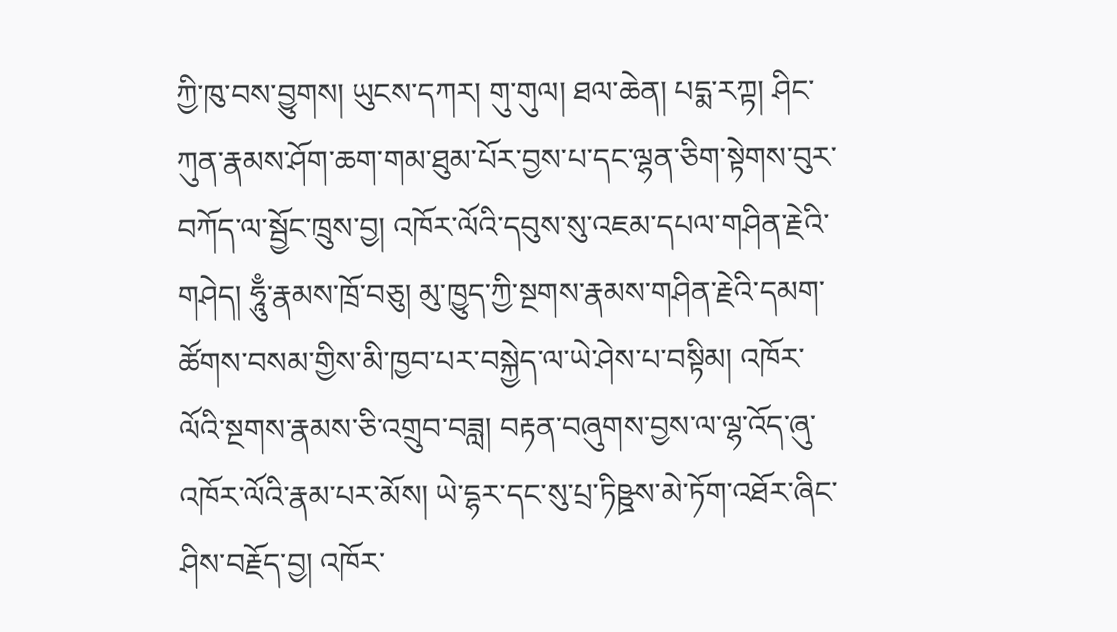ཀྱི་ཁུ་བས་བྱུགས། ཡུངས་དཀར། གུ་གུལ། ཐལ་ཆེན། པདྨ་རཀྟ། ཤིང་ཀུན་རྣམས་ཤོག་ཆག་གམ་ཐུམ་པོར་བྱས་པ་དང་ལྷན་ཅིག་སྟེགས་བུར་བཀོད་ལ་སྦྱོང་ཁྲུས་བྱ། འཁོར་ལོའི་དབུས་སུ་འཇམ་དཔལ་གཤིན་རྗེའི་གཤེད། ཧཱུྃ་རྣམས་ཁྲོ་བཅུ། མུ་ཁྱུད་ཀྱི་སྔགས་རྣམས་གཤིན་རྗེའི་དམག་ཚོགས་བསམ་གྱིས་མི་ཁྱབ་པར་བསྐྱེད་ལ་ཡེ་ཤེས་པ་བསྟིམ། འཁོར་ལོའི་སྔགས་རྣམས་ཅི་འགྲུབ་བཟླ། བརྟན་བཞུགས་བྱས་ལ་ལྷ་འོད་ཞུ་འཁོར་ལོའི་རྣམ་པར་མོས། ཡེ་དྷར་དང་སུ་པྲ་ཏིཥྛས་མེ་ཏོག་འཐོར་ཞིང་ཤིས་བརྗོད་བྱ། འཁོར་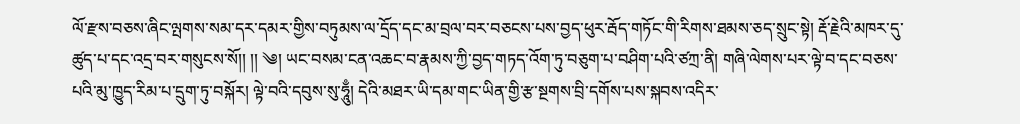ལོ་རྫས་བཅས་ཞིང་ལྤགས་སམ་དར་དམར་གྱིས་བཏུམས་ལ་དྲོད་དང་མ་བྲལ་བར་བཅངས་པས་བྱད་ཕུར་རྦོད་གཏོང་གི་རིགས་ཐམས་ཅད་སྲུང་སྟེ། རྡོ་རྗེའི་མཁར་དུ་ཚུད་པ་དང་འདྲ་བར་གསུངས་སོ།། །། ༄། ཡང་བསམ་ངན་འཆང་བ་རྣམས་ཀྱི་བྱད་གཏད་འོག་ཏུ་བཅུག་པ་བཤིག་པའི་ཙཀྲ་ནི། གཞི་ལེགས་པར་ལྟེ་བ་དང་བཅས་པའི་མུ་ཁྱུད་རིམ་པ་དྲུག་ཏུ་བསྐོར། ལྟེ་བའི་དབུས་སུ་ཧཱུྃ། དེའི་མཐར་ཡི་དམ་གང་ཡིན་གྱི་རྩ་སྔགས་བྲི་དགོས་པས་སྐབས་འདིར་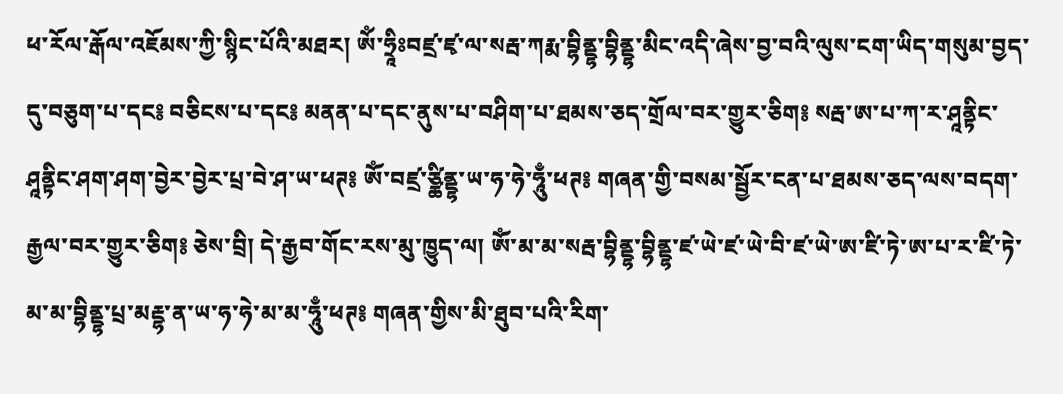ཕ་རོལ་རྒོལ་འཇོམས་ཀྱི་སྙིང་པོའི་མཐར། ཨོཾ་ཧྲཱིཿབཛྲ་ཛྭ་ལ་སརྦ་ཀརྨ་བྷིནྡྷ་བྷིནྡྷ་མིང་འདི་ཞེས་བྱ་བའི་ལུས་ངག་ཡིད་གསུམ་བྱད་དུ་བཅུག་པ་དང༔ བཅིངས་པ་དང༔ མནན་པ་དང་ནུས་པ་བཤིག་པ་ཐམས་ཅད་གྲོལ་བར་གྱུར་ཅིག༔ སརྦ་ཨ་པ་ཀ་ར་ཤཱནྟིང་ཤཱནྟིང་ཤག་ཤག་བྱེར་བྱེར་པྲ་བེ་ཤ་ཡ་ཕཊ༔ ཨོཾ་བཛྲ་ཙྪིནྡྷ་ཡ་ཧ་ཧེ་ཧཱུྃ་ཕཊ༔ གཞན་གྱི་བསམ་སྦྱོར་ངན་པ་ཐམས་ཅད་ལས་བདག་རྒྱལ་བར་གྱུར་ཅིག༔ ཅེས་བྲི། དེ་རྒྱབ་གོང་རས་མུ་ཁྱུད་ལ། ཨོཾ་མ་མ་སརྦ་བྷིནྡྷ་བྷིནྡྷ་ཛ་ཡེ་ཛ་ཡེ་བི་ཛ་ཡེ་ཨ་ཛི་ཏེ་ཨ་པ་ར་ཛི་ཏེ་མ་མ་བྷིནྡྷ་པྲ་མརྡྷ་ན་ཡ་ཧ་ཧེ་མ་མ་ཧཱུྃ་ཕཊ༔ གཞན་གྱིས་མི་ཐུབ་པའི་རིག་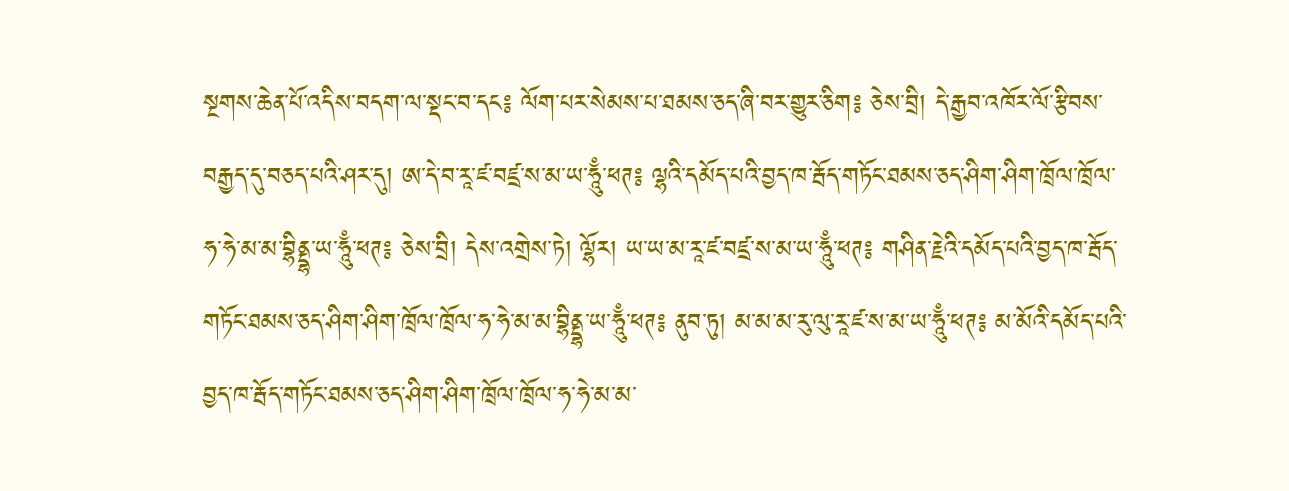སྔགས་ཆེན་པོ་འདིས་བདག་ལ་སྡང་བ་དང༔ ལོག་པར་སེམས་པ་ཐམས་ཅད་ཞི་བར་གྱུར་ཅིག༔ ཅེས་བྲི། དེ་རྒྱབ་འཁོར་ལོ་རྩིབས་བརྒྱད་དུ་བཅད་པའི་ཤར་དུ། ཨ་དེ་བ་རཱ་ཛ་བཛྲ་ས་མ་ཡ་ཧཱུྃ་ཕཊ༔ ལྷའི་དམོད་པའི་བྱད་ཁ་རྦོད་གཏོང་ཐམས་ཅད་ཤིག་ཤིག་ཁྲོལ་ཁྲོལ་ཧ་ཧེ་མ་མ་བྷིནྡྷ་ཡ་ཧཱུྃ་ཕཊ༔ ཅེས་བྲི། དེས་འགྲེས་ཏེ། ལྷོར། ཡ་ཡ་མ་རཱ་ཛ་བཛྲ་ས་མ་ཡ་ཧཱུྃ་ཕཊ༔ གཤིན་རྗེའི་དམོད་པའི་བྱད་ཁ་རྦོད་གཏོང་ཐམས་ཅད་ཤིག་ཤིག་ཁྲོལ་ཁྲོལ་ཧ་ཧེ་མ་མ་བྷིནྡྷ་ཡ་ཧཱུྃ་ཕཊ༔ ནུབ་ཏུ། མ་མ་མ་རུ་ལུ་རཱ་ཛ་ས་མ་ཡ་ཧཱུྃ་ཕཊ༔ མ་མོའི་དམོད་པའི་བྱད་ཁ་རྦོད་གཏོང་ཐམས་ཅད་ཤིག་ཤིག་ཁྲོལ་ཁྲོལ་ཧ་ཧེ་མ་མ་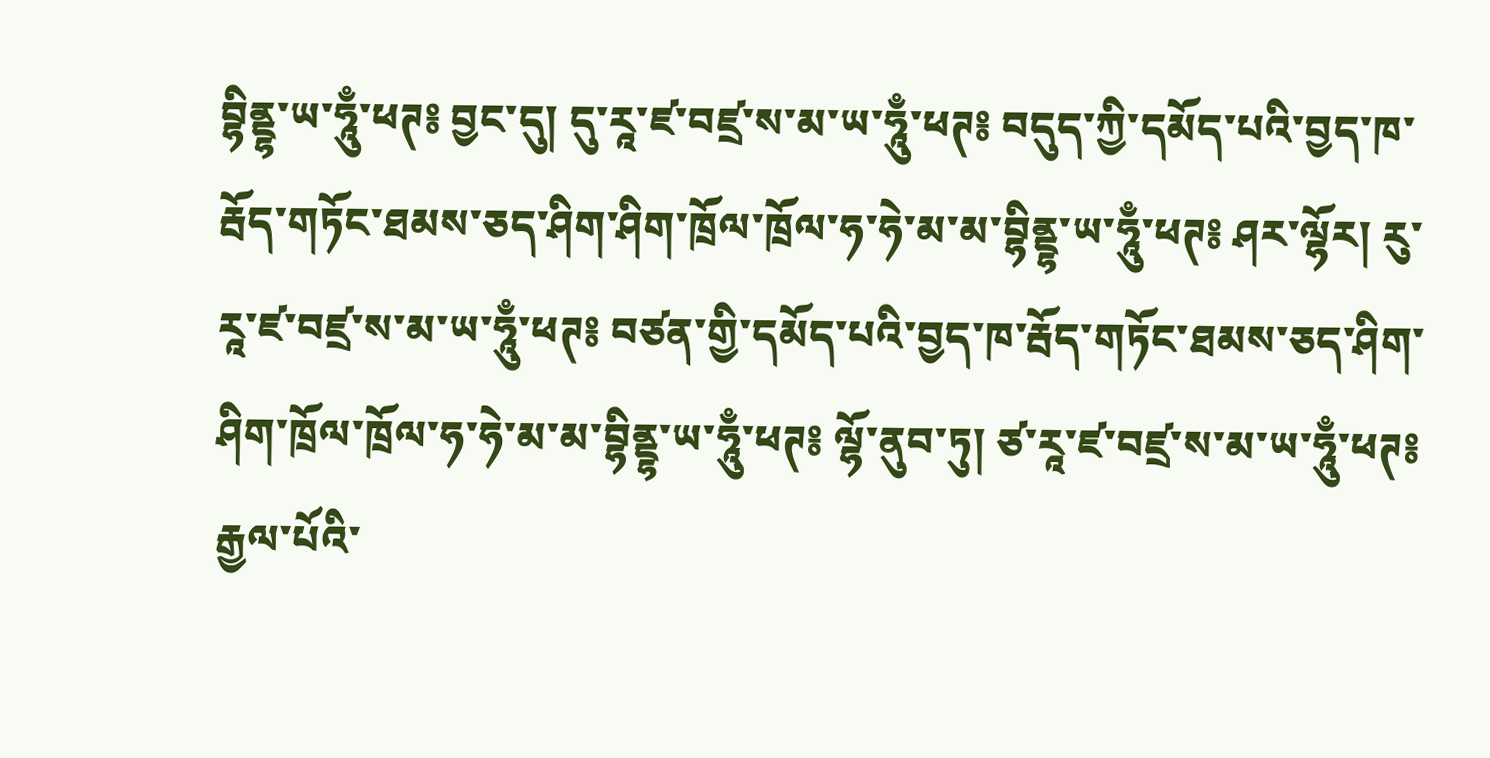བྷིནྡྷ་ཡ་ཧཱུྃ་ཕཊ༔ བྱང་དུ། དུ་རཱ་ཛ་བཛྲ་ས་མ་ཡ་ཧཱུྃ་ཕཊ༔ བདུད་ཀྱི་དམོད་པའི་བྱད་ཁ་རྦོད་གཏོང་ཐམས་ཅད་ཤིག་ཤིག་ཁྲོལ་ཁྲོལ་ཧ་ཧེ་མ་མ་བྷིནྡྷ་ཡ་ཧཱུྃ་ཕཊ༔ ཤར་ལྷོར། རུ་རཱ་ཛ་བཛྲ་ས་མ་ཡ་ཧཱུྃ་ཕཊ༔ བཙན་གྱི་དམོད་པའི་བྱད་ཁ་རྦོད་གཏོང་ཐམས་ཅད་ཤིག་ཤིག་ཁྲོལ་ཁྲོལ་ཧ་ཧེ་མ་མ་བྷིནྡྷ་ཡ་ཧཱུྃ་ཕཊ༔ ལྷོ་ནུབ་ཏུ། ཙ་རཱ་ཛ་བཛྲ་ས་མ་ཡ་ཧཱུྃ་ཕཊ༔ རྒྱལ་པོའི་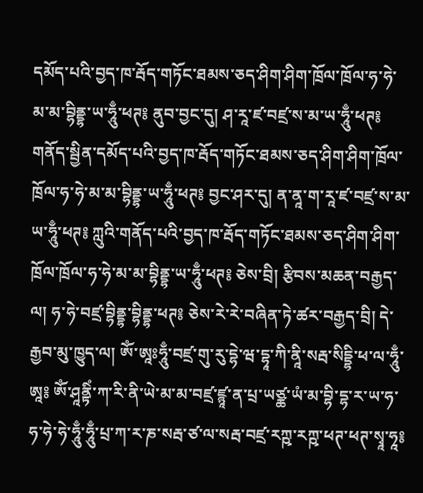དམོད་པའི་བྱད་ཁ་རྦོད་གཏོང་ཐམས་ཅད་ཤིག་ཤིག་ཁྲོལ་ཁྲོལ་ཧ་ཧེ་མ་མ་བྷིནྡྷ་ཡ་ཧཱུྃ་ཕཊ༔ ནུབ་བྱང་དུ། ཤ་རཱ་ཛ་བཛྲ་ས་མ་ཡ་ཧཱུྃ་ཕཊ༔ གནོད་སྦྱིན་དམོད་པའི་བྱད་ཁ་རྦོད་གཏོང་ཐམས་ཅད་ཤིག་ཤིག་ཁྲོལ་ཁྲོལ་ཧ་ཧེ་མ་མ་བྷིནྡྷ་ཡ་ཧཱུྃ་ཕཊ༔ བྱང་ཤར་དུ། ན་ནཱ་ག་རཱ་ཛ་བཛྲ་ས་མ་ཡ་ཧཱུྃ་ཕཊ༔ ཀླུའི་གནོད་པའི་བྱད་ཁ་རྦོད་གཏོང་ཐམས་ཅད་ཤིག་ཤིག་ཁྲོལ་ཁྲོལ་ཧ་ཧེ་མ་མ་བྷིནྡྷ་ཡ་ཧཱུྃ་ཕཊ༔ ཅེས་བྲི། རྩིབས་མཆན་བརྒྱད་ལ། ཧ་ཧེ་བཛྲ་བྷིནྡྷ་བྷིནྡྷ་ཕཊ༔ ཅེས་རེ་རེ་བཞིན་ཏེ་ཚར་བརྒྱད་བྲི། དེ་རྒྱབ་མུ་ཁྱུད་ལ། ཨོཾ་ཨཱཿཧཱུྃ་བཛྲ་གུ་རུ་དྷེ་ཝ་དྷཱ་ཀི་ནཱི་སརྦ་སིདྡྷི་ཕ་ལ་ཧཱུྃ་ཨཱ༔ ཨོཾ་ཤཱནྟིཾ་ཀ་རི་ནི་ཡེ་མ་མ་བཛྲ་ཛྙཱ་ན་པྲ་ཡཙྪ་ཡཾ་མ་བྷི་དྷ་ར་ཡ་ཧ་ཧ་ཧེ་ཧེ་ཧཱུྃ་ཧཱུྃ་པྲ་ཀ་ར་ཎ་སརྦ་ཙ་ལ་སརྦ་བཛྲ་རཀྵ་རཀྵ་ཕཊ་ཕཊ་སྭཱ་ཧཱ༔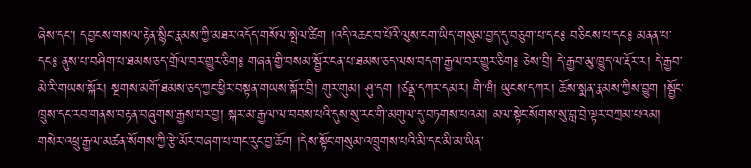ཞེས་དང་། དབྱངས་གསལ་རྟེན་སྙིང་རྣམས་ཀྱི་མཐར་འདོད་གསོལ་སྤེལ་ཚིག །འདི་འཆང་བ་པོའི་ལུས་ངག་ཡིད་གསུམ་བྱད་དུ་བཅུག་པ་དང༔ བཅིངས་པ་དང༔ མནན་པ་དང༔ ནུས་པ་བཤིག་པ་ཐམས་ཅད་གྲོལ་བར་གྱུར་ཅིག༔ གཞན་གྱི་བསམ་སྦྱོར་ངན་པ་ཐམས་ཅད་ལས་བདག་རྒྱལ་བར་གྱུར་ཅིག༔ ཅེས་བྲི། དེ་རྒྱབ་མུ་ཁྱུད་ལ་རྡོར་ར། དེ་རྒྱབ་མེ་རི་གཡས་སྐོར། སྔགས་མགོ་ཐམས་ཅད་ཀྱང་ཕྱིར་བསྟན་གཡས་སྐོར་བྲི། གུར་གུམ། ཤུ་དག །ཙནྡ་དཀར་དམར། གི་ཝཾ། ཡུངས་དཀར། ཆོས་སྨན་རྣམས་ཀྱིས་བྱུག །སྦྱོང་ཁྲུས་དང་རབ་གནས་བརྟན་བཞུགས་རྒྱས་པར་བྱ། སྐར་མ་རྒྱལ་ལ་བབས་པའི་དུས་སུ་རང་གི་མགུལ་དུ་བཏགས་པའམ། མལ་སྟེང་སོགས་སུ་བླ་བྲེ་ལྟར་བཀྲམ་པའམ། གསེར་འཕྲུ་རྒྱལ་མཚན་སོགས་ཀྱི་རྩེ་མོར་བཞག་པ་གང་རུང་བྱ་ཆོག །དེས་སྟོང་གསུམ་འཁྲུགས་པའི་མི་དང་མི་མ་ཡིན་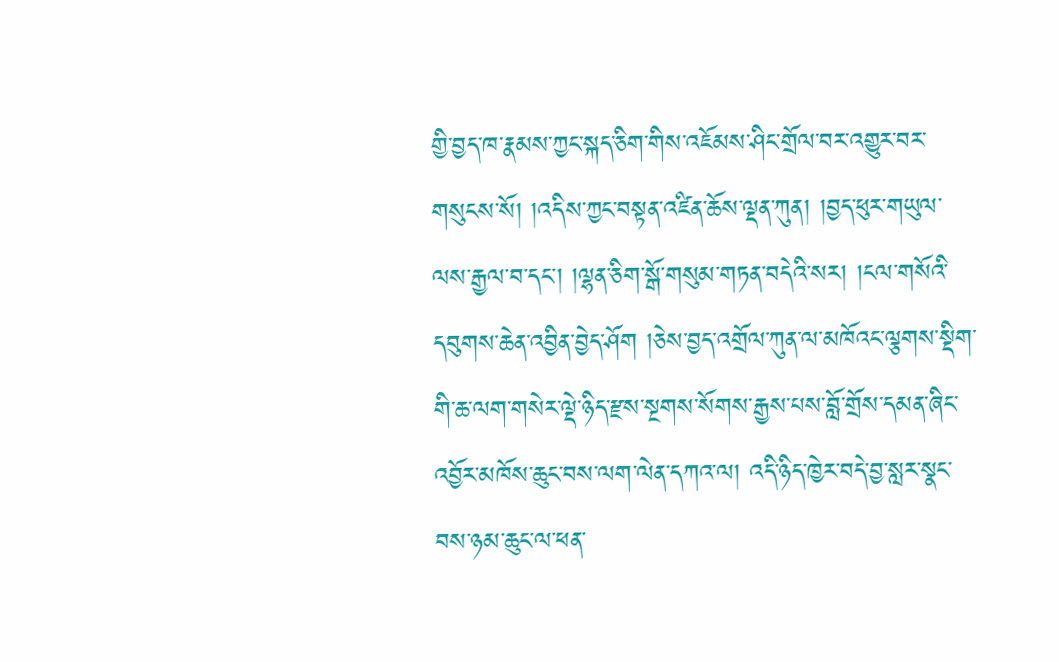གྱི་བྱད་ཁ་རྣམས་ཀྱང་སྐད་ཅིག་གིས་འཇོམས་ཤིང་གྲོལ་བར་འགྱུར་བར་གསུངས་སོ། །འདིས་ཀྱང་བསྟན་འཛིན་ཆོས་ལྡན་ཀུན། །བྱད་ཕུར་གཡུལ་ལས་རྒྱལ་བ་དང་། །ལྷན་ཅིག་སྒོ་གསུམ་གཏན་བདེའི་སར། །ངལ་གསོའི་དབུགས་ཆེན་འབྱིན་བྱེད་ཤོག །ཅེས་བྱད་འགྲོལ་ཀུན་ལ་མཁོའང་ལྕགས་སྡིག་གི་ཆ་ལག་གསེར་ལྡེ་ཉིད་རྫས་སྔགས་སོགས་རྒྱས་པས་བློ་གྲོས་དམན་ཞིང་འབྱོར་མཁོས་ཆུང་བས་ལག་ལེན་དཀའ་ལ། འདི་ཉིད་ཁྱེར་བདེ་བྱ་སླར་སྣང་བས་ཉམ་ཆུང་ལ་ཕན་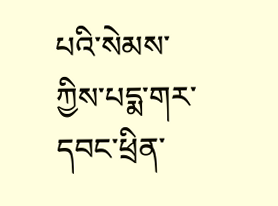པའི་སེམས་ཀྱིས་པདྨ་གར་དབང་ཕྲིན་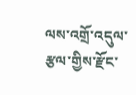ལས་འགྲོ་འདུལ་རྩལ་གྱིས་རྫོང་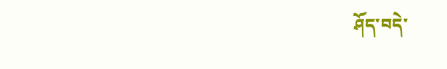ཤོད་བདེ་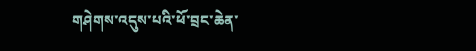གཤེགས་འདུས་པའི་ཕོ་བྲང་ཆེན་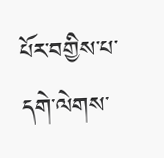པོར་བགྱིས་པ་དགེ་ལེགས་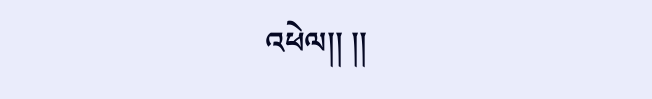འཕེལ།། །།